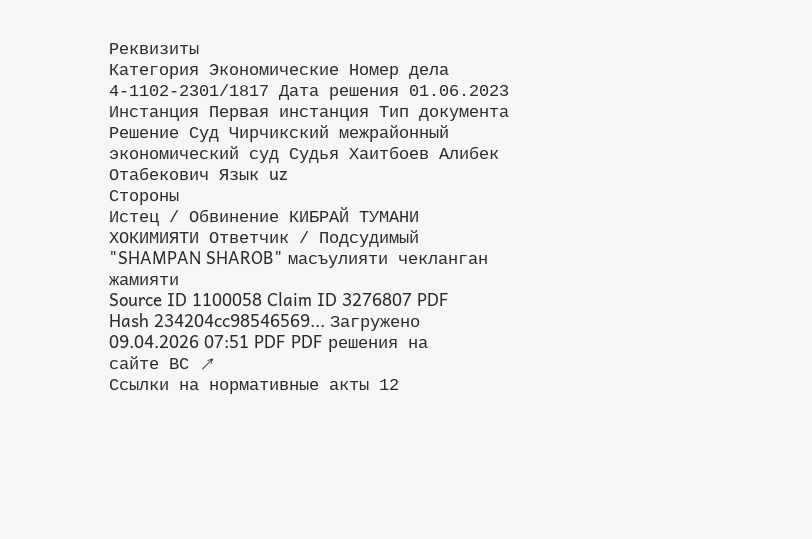Реквизиты
Категория Экономические Номер дела 4-1102-2301/1817 Дата решения 01.06.2023 Инстанция Первая инстанция Тип документа Решение Суд Чирчикский межрайонный экономический суд Судья Хаитбоев Алибек Отабекович Язык uz
Стороны
Истец / Обвинение КИБРАЙ ТУМАНИ ХОКИМИЯТИ Ответчик / Подсудимый "SHAMPAN SHAROB" масъулияти чекланган жамияти
Source ID 1100058 Claim ID 3276807 PDF Hash 234204cc98546569... Загружено 09.04.2026 07:51 PDF PDF решения на сайте ВС ↗
Ссылки на нормативные акты 12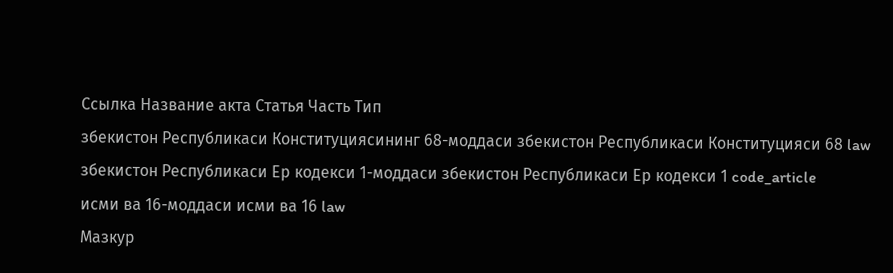Ссылка Название акта Статья Часть Тип
збекистон Республикаси Конституциясининг 68-моддаси збекистон Республикаси Конституцияси 68 law
збекистон Республикаси Ер кодекси 1-моддаси збекистон Республикаси Ер кодекси 1 code_article
исми ва 16-моддаси исми ва 16 law
Мазкур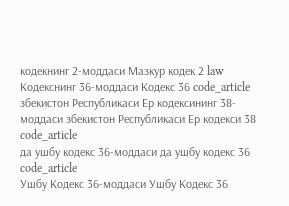кодекнинг 2-моддаси Мазкур кодек 2 law
Кодекснинг 36-моддаси Кодекс 36 code_article
збекистон Республикаси Ер кодексининг 38-моддаси збекистон Республикаси Ер кодекси 38 code_article
да ушбу кодекс 36-моддаси да ушбу кодекс 36 code_article
Ушбу Кодекс 36-моддаси Ушбу Кодекс 36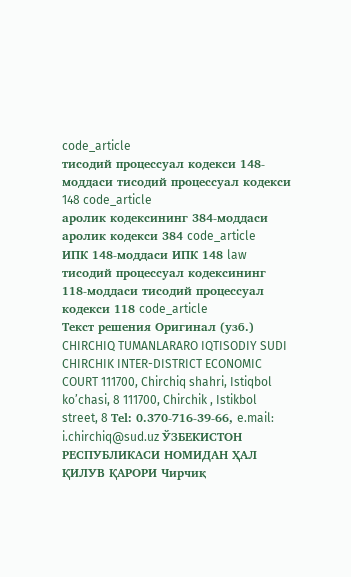code_article
тисодий процессуал кодекси 148-моддаси тисодий процессуал кодекси 148 code_article
аролик кодексининг 384-моддаси аролик кодекси 384 code_article
ИПК 148-моддаси ИПК 148 law
тисодий процессуал кодексининг 118-моддаси тисодий процессуал кодекси 118 code_article
Текст решения Оригинал (узб.)
CHIRCHIQ TUMANLARARO IQTISODIY SUDI CHIRCHIK INTER-DISTRICT ECONOMIC COURT 111700, Chirchiq shahri, Istiqbol ko’chasi, 8 111700, Chirchik , Istikbol street, 8 Тel: 0.370-716-39-66, e.mail: i.chirchiq@sud.uz ЎЗБЕКИСТОН РЕСПУБЛИКАСИ НОМИДАН ҲАЛ ҚИЛУВ ҚАРОРИ Чирчиқ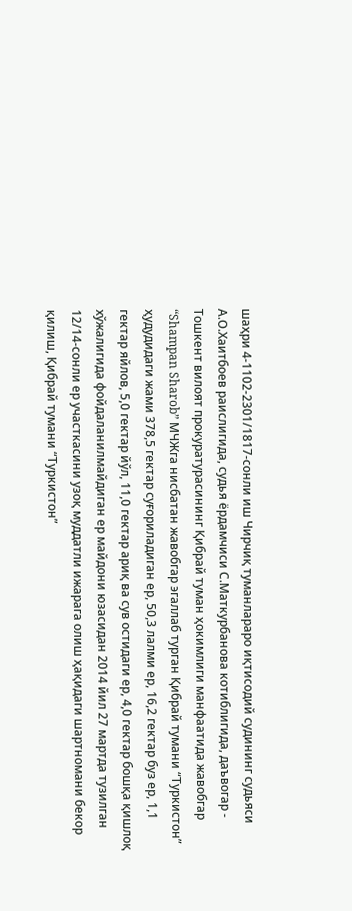шаҳри 4-1102-2301/1817-сонли иш Чирчиқ туманлараро иқтисодий судининг судьяси А.О.Хаитбоев раислигида, судья ёрдамчиси С.Маткурбанова котиблигида, даъвогар - Тошкент вилоят прокуратурасининг Қибрай туман ҳокимлиги манфаатида жавобгар “Shampan Sharob” МЧЖга нисбатан жавобгар эгаллаб турган Қибрай тумани “Туркистон” ҳудудидаги жами 378,5 гектар суғориладиган ер, 50,3 лалми ер, 16,2 гектар буз ер, 1,1 гектар яйлов, 5,0 гектар йўл, 11,0 гектар ариқ ва сув остидаги ер, 4,0 гектар бошқа қишлоқ хўжалигида фойдаланилмайдиган ер майдони юзасидан 2014 йил 27 мартда тузилган 12/14-сонли ер участкасини узоқ муддатли ижарага олиш ҳақидаги шартномани бекор қилиш, Қибрай тумани “Туркистон”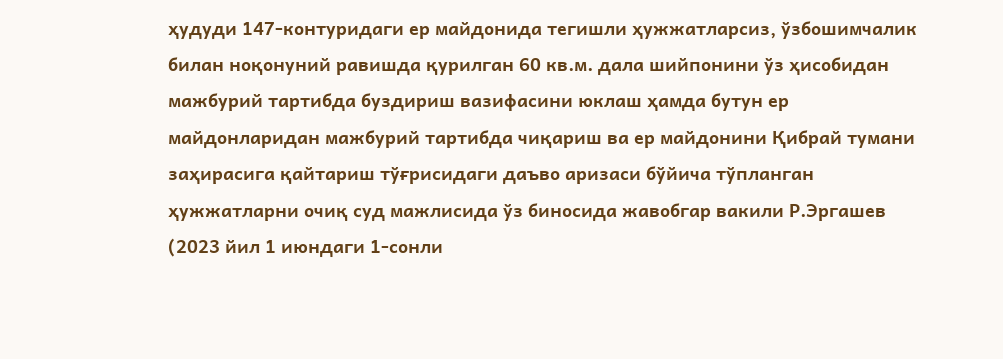ҳудуди 147-контуридаги ер майдонида тегишли ҳужжатларсиз, ўзбошимчалик билан ноқонуний равишда қурилган 60 кв.м. дала шийпонини ўз ҳисобидан мажбурий тартибда буздириш вазифасини юклаш ҳамда бутун ер майдонларидан мажбурий тартибда чиқариш ва ер майдонини Қибрай тумани заҳирасига қайтариш тўғрисидаги даъво аризаси бўйича тўпланган ҳужжатларни очиқ суд мажлисида ўз биносида жавобгар вакили Р.Эргашев (2023 йил 1 июндаги 1-сонли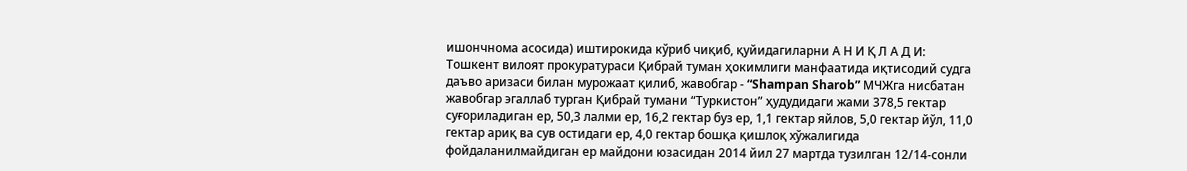ишончнома асосида) иштирокида кўриб чиқиб, қуйидагиларни А Н И Қ Л А Д И: Тошкент вилоят прокуратураси Қибрай туман ҳокимлиги манфаатида иқтисодий судга даъво аризаси билан мурожаат қилиб, жавобгар - “Shampan Sharob” МЧЖга нисбатан жавобгар эгаллаб турган Қибрай тумани “Туркистон” ҳудудидаги жами 378,5 гектар суғориладиган ер, 50,3 лалми ер, 16,2 гектар буз ер, 1,1 гектар яйлов, 5,0 гектар йўл, 11,0 гектар ариқ ва сув остидаги ер, 4,0 гектар бошқа қишлоқ хўжалигида фойдаланилмайдиган ер майдони юзасидан 2014 йил 27 мартда тузилган 12/14-сонли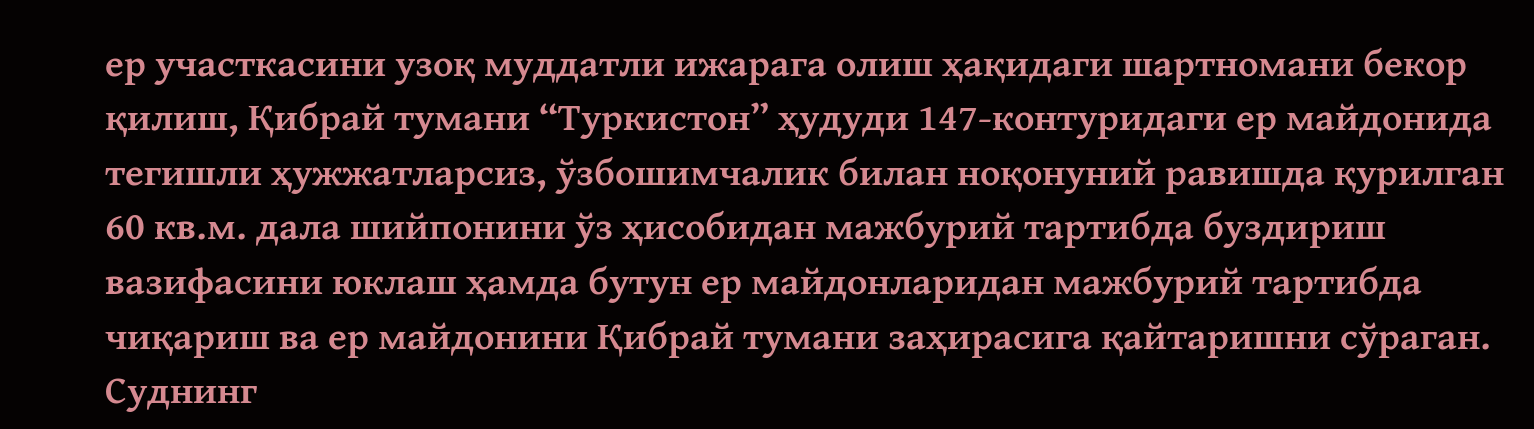ер участкасини узоқ муддатли ижарага олиш ҳақидаги шартномани бекор қилиш, Қибрай тумани “Туркистон” ҳудуди 147-контуридаги ер майдонида тегишли ҳужжатларсиз, ўзбошимчалик билан ноқонуний равишда қурилган 60 кв.м. дала шийпонини ўз ҳисобидан мажбурий тартибда буздириш вазифасини юклаш ҳамда бутун ер майдонларидан мажбурий тартибда чиқариш ва ер майдонини Қибрай тумани заҳирасига қайтаришни сўраган. Суднинг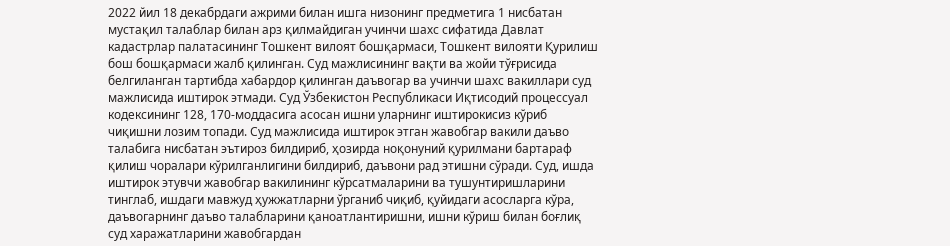2022 йил 18 декабрдаги ажрими билан ишга низонинг предметига 1 нисбатан мустақил талаблар билан арз қилмайдиган учинчи шахс сифатида Давлат кадастрлар палатасининг Тошкент вилоят бошқармаси, Тошкент вилояти Қурилиш бош бошқармаси жалб қилинган. Суд мажлисининг вақти ва жойи тўғрисида белгиланган тартибда хабардор қилинган даъвогар ва учинчи шахс вакиллари суд мажлисида иштирок этмади. Суд Ўзбекистон Республикаси Иқтисодий процессуал кодексининг 128, 170-моддасига асосан ишни уларнинг иштирокисиз кўриб чиқишни лозим топади. Суд мажлисида иштирок этган жавобгар вакили даъво талабига нисбатан эътироз билдириб, ҳозирда ноқонуний қурилмани бартараф қилиш чоралари кўрилганлигини билдириб, даъвони рад этишни сўради. Суд, ишда иштирок этувчи жавобгар вакилининг кўрсатмаларини ва тушунтиришларини тинглаб, ишдаги мавжуд ҳужжатларни ўрганиб чиқиб, қуйидаги асосларга кўра, даъвогарнинг даъво талабларини қаноатлантиришни, ишни кўриш билан боғлиқ суд харажатларини жавобгардан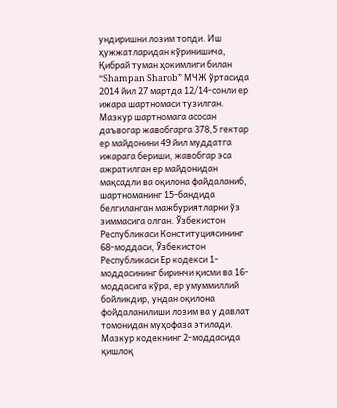ундиришни лозим топди. Иш ҳужжатларидан кўринишича, Қибрай туман ҳокимлиги билан “Shampan Sharob” МЧЖ ўртасида 2014 йил 27 мартда 12/14-сонли ер ижара шартномаси тузилган. Мазкур шартномага асосан даъвогар жавобгарга 378,5 гектар ер майдонини 49 йил муддатга ижарага бериши, жавобгар эса ажратилган ер майдонидан мақсадли ва оқилона файдаланиб, шартноманинг 15-бандида белгиланган мажбуриятларни ўз зиммасига олган. Ўзбекистон Республикаси Конституциясининг 68-моддаси, Ўзбекистон Республикаси Ер кодекси 1-моддасининг биринчи қисми ва 16-моддасига кўра, ер умуммиллий бойликдир, ундан оқилона фойдаланилиши лозим ва у давлат томонидан муҳофаза этилади. Мазкур кодекнинг 2-моддасида қишлоқ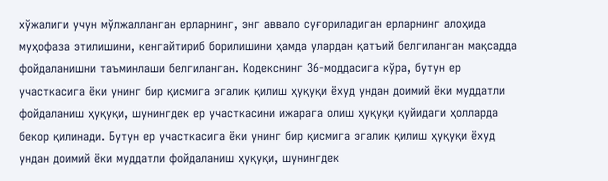хўжалиги учун мўлжалланган ерларнинг, энг аввало суғориладиган ерларнинг алоҳида муҳофаза этилишини, кенгайтириб борилишини ҳамда улардан қатъий белгиланган мақсадда фойдаланишни таъминлаши белгиланган. Кодекснинг 36-моддасига кўра, бутун ер участкасига ёки унинг бир қисмига эгалик қилиш ҳуқуқи ёхуд ундан доимий ёки муддатли фойдаланиш ҳуқуқи, шунингдек ер участкасини ижарага олиш ҳуқуқи қуйидаги ҳолларда бекор қилинади. Бутун ер участкасига ёки унинг бир қисмига эгалик қилиш ҳуқуқи ёхуд ундан доимий ёки муддатли фойдаланиш ҳуқуқи, шунингдек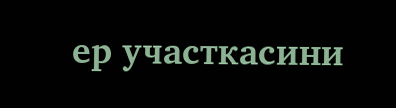ер участкасини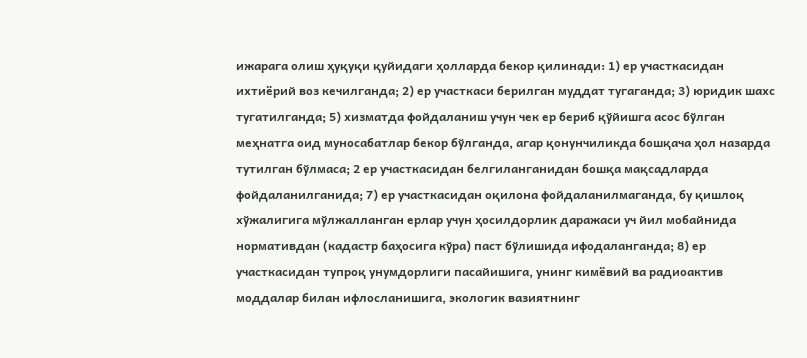ижарага олиш ҳуқуқи қуйидаги ҳолларда бекор қилинади: 1) ер участкасидан ихтиёрий воз кечилганда; 2) ер участкаси берилган муддат тугаганда; 3) юридик шахс тугатилганда; 5) хизматда фойдаланиш учун чек ер бериб қўйишга асос бўлган меҳнатга оид муносабатлар бекор бўлганда, агар қонунчиликда бошқача ҳол назарда тутилган бўлмаса; 2 ер участкасидан белгиланганидан бошқа мақсадларда фойдаланилганида; 7) ер участкасидан оқилона фойдаланилмаганда, бу қишлоқ хўжалигига мўлжалланган ерлар учун ҳосилдорлик даражаси уч йил мобайнида нормативдан (кадастр баҳосига кўра) паст бўлишида ифодаланганда; 8) ер участкасидан тупроқ унумдорлиги пасайишига, унинг кимёвий ва радиоактив моддалар билан ифлосланишига, экологик вазиятнинг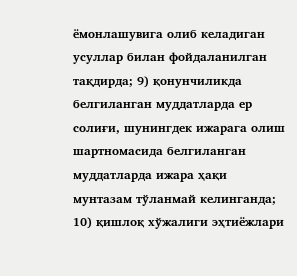ёмонлашувига олиб келадиган усуллар билан фойдаланилган тақдирда; 9) қонунчиликда белгиланган муддатларда ер солиғи, шунингдек ижарага олиш шартномасида белгиланган муддатларда ижара ҳақи мунтазам тўланмай келинганда; 10) қишлоқ хўжалиги эҳтиёжлари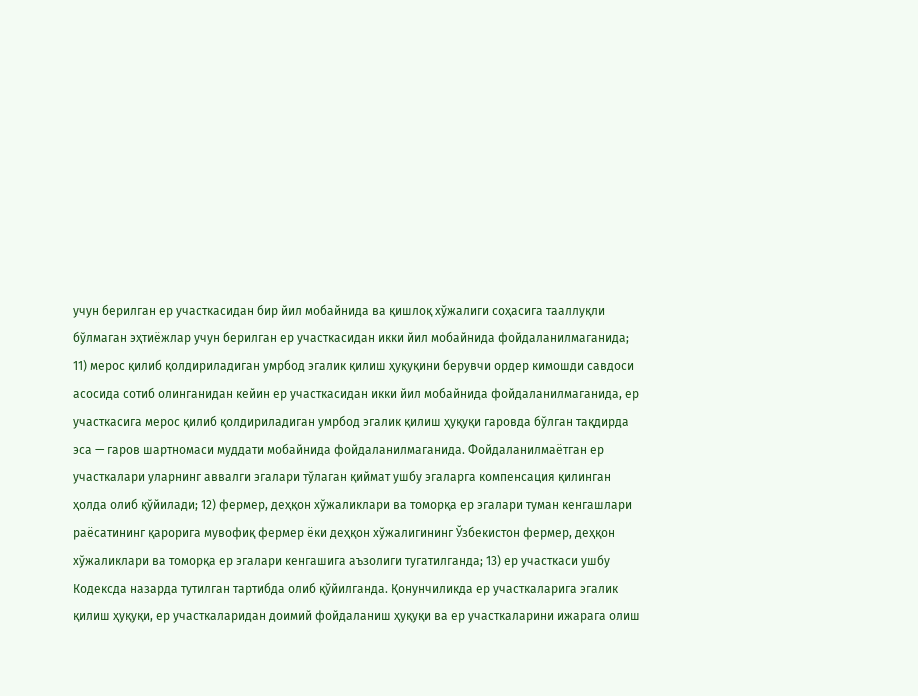учун берилган ер участкасидан бир йил мобайнида ва қишлоқ хўжалиги соҳасига тааллуқли бўлмаган эҳтиёжлар учун берилган ер участкасидан икки йил мобайнида фойдаланилмаганида; 11) мерос қилиб қолдириладиган умрбод эгалик қилиш ҳуқуқини берувчи ордер кимошди савдоси асосида сотиб олинганидан кейин ер участкасидан икки йил мобайнида фойдаланилмаганида, ер участкасига мерос қилиб қолдириладиган умрбод эгалик қилиш ҳуқуқи гаровда бўлган тақдирда эса — гаров шартномаси муддати мобайнида фойдаланилмаганида. Фойдаланилмаётган ер участкалари уларнинг аввалги эгалари тўлаган қиймат ушбу эгаларга компенсация қилинган ҳолда олиб қўйилади; 12) фермер, деҳқон хўжаликлари ва томорқа ер эгалари туман кенгашлари раёсатининг қарорига мувофиқ фермер ёки деҳқон хўжалигининг Ўзбекистон фермер, деҳқон хўжаликлари ва томорқа ер эгалари кенгашига аъзолиги тугатилганда; 13) ер участкаси ушбу Кодексда назарда тутилган тартибда олиб қўйилганда. Қонунчиликда ер участкаларига эгалик қилиш ҳуқуқи, ер участкаларидан доимий фойдаланиш ҳуқуқи ва ер участкаларини ижарага олиш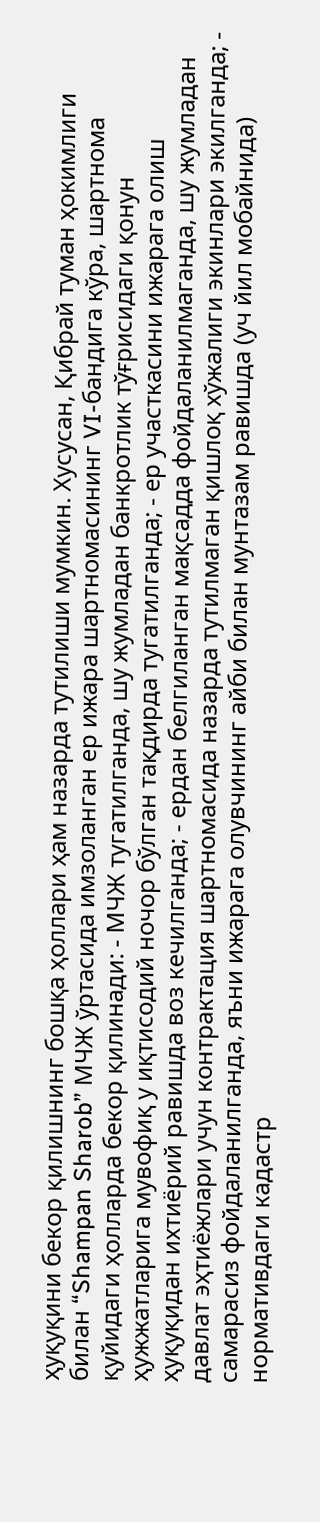ҳуқуқини бекор қилишнинг бошқа ҳоллари ҳам назарда тутилиши мумкин. Хусусан, Қибрай туман ҳокимлиги билан “Shampan Sharob” МЧЖ ўртасида имзоланган ер ижара шартномасининг VI-бандига кўра, шартнома қуйидаги ҳолларда бекор қилинади: - МЧЖ тугатилганда, шу жумладан банкротлик тўғрисидаги қонун ҳужжатларига мувофиқ у иқтисодий ночор бўлган тақдирда тугатилганда; - ер участкасини ижарага олиш ҳуқуқидан ихтиёрий равишда воз кечилганда; - ердан белгиланган мақсадда фойдаланилмаганда, шу жумладан давлат эҳтиёжлари учун контрактация шартномасида назарда тутилмаган қишлоқ хўжалиги экинлари экилганда; - самарасиз фойдаланилганда, яъни ижарага олувчининг айби билан мунтазам равишда (уч йил мобайнида) нормативдаги кадастр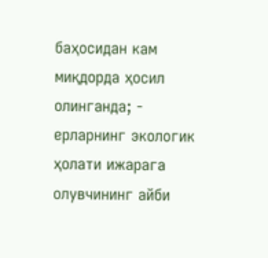баҳосидан кам миқдорда ҳосил олинганда; - ерларнинг экологик ҳолати ижарага олувчининг айби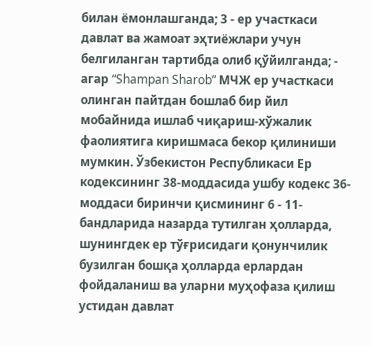билан ёмонлашганда; 3 - ер участкаси давлат ва жамоат эҳтиёжлари учун белгиланган тартибда олиб қўйилганда; - агар “Shampan Sharob” МЧЖ ер участкаси олинган пайтдан бошлаб бир йил мобайнида ишлаб чиқариш-хўжалик фаолиятига киришмаса бекор қилиниши мумкин. Ўзбекистон Республикаси Ер кодексининг 38-моддасида ушбу кодекс 36-моддаси биринчи қисмининг 6 - 11-бандларида назарда тутилган ҳолларда, шунингдек ер тўғрисидаги қонунчилик бузилган бошқа ҳолларда ерлардан фойдаланиш ва уларни муҳофаза қилиш устидан давлат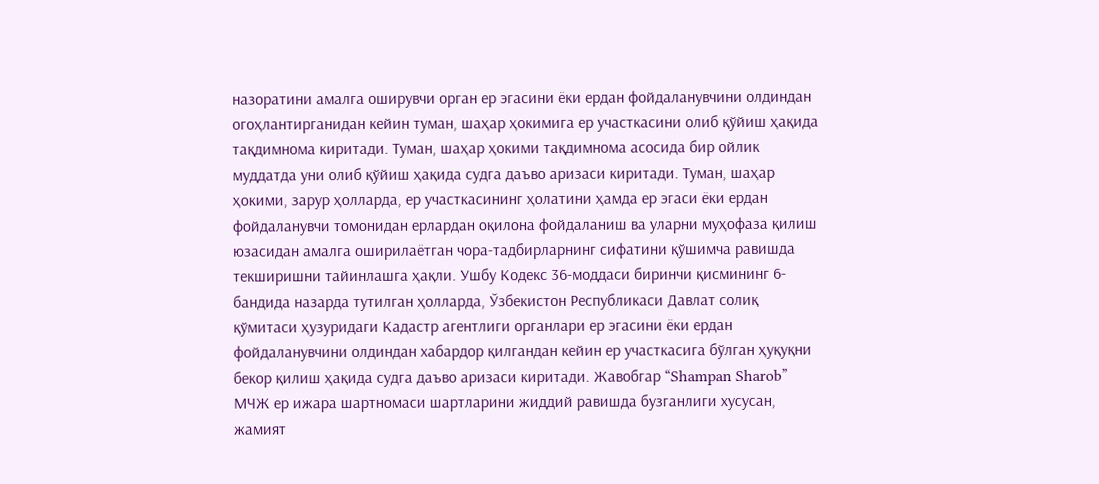назоратини амалга оширувчи орган ер эгасини ёки ердан фойдаланувчини олдиндан огоҳлантирганидан кейин туман, шаҳар ҳокимига ер участкасини олиб қўйиш ҳақида тақдимнома киритади. Туман, шаҳар ҳокими тақдимнома асосида бир ойлик муддатда уни олиб қўйиш ҳақида судга даъво аризаси киритади. Туман, шаҳар ҳокими, зарур ҳолларда, ер участкасининг ҳолатини ҳамда ер эгаси ёки ердан фойдаланувчи томонидан ерлардан оқилона фойдаланиш ва уларни муҳофаза қилиш юзасидан амалга оширилаётган чора-тадбирларнинг сифатини қўшимча равишда текширишни тайинлашга ҳақли. Ушбу Кодекс 36-моддаси биринчи қисмининг 6-бандида назарда тутилган ҳолларда, Ўзбекистон Республикаси Давлат солиқ қўмитаси ҳузуридаги Кадастр агентлиги органлари ер эгасини ёки ердан фойдаланувчини олдиндан хабардор қилгандан кейин ер участкасига бўлган ҳуқуқни бекор қилиш ҳақида судга даъво аризаси киритади. Жавобгар “Shampan Sharob” МЧЖ ер ижара шартномаси шартларини жиддий равишда бузганлиги хусусан, жамият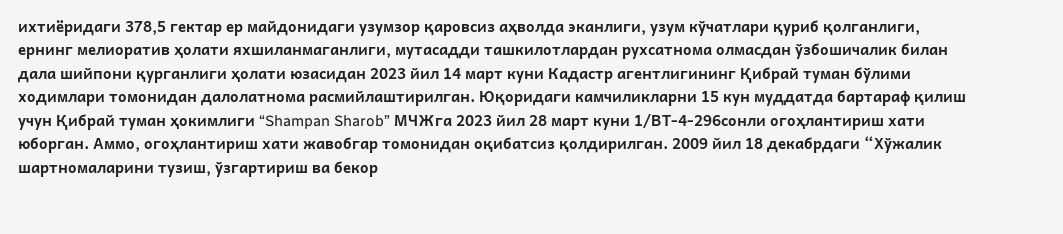ихтиёридаги 378,5 гектар ер майдонидаги узумзор қаровсиз аҳволда эканлиги, узум кўчатлари қуриб қолганлиги, ернинг мелиоратив ҳолати яхшиланмаганлиги, мутасадди ташкилотлардан рухсатнома олмасдан ўзбошичалик билан дала шийпони қурганлиги ҳолати юзасидан 2023 йил 14 март куни Кадастр агентлигининг Қибрай туман бўлими ходимлари томонидан далолатнома расмийлаштирилган. Юқоридаги камчиликларни 15 кун муддатда бартараф қилиш учун Қибрай туман ҳокимлиги “Shampan Sharob” МЧЖга 2023 йил 28 март куни 1/ВТ-4-296сонли огоҳлантириш хати юборган. Аммо, огоҳлантириш хати жавобгар томонидан оқибатсиз қолдирилган. 2009 йил 18 декабрдаги “Хўжалик шартномаларини тузиш, ўзгартириш ва бекор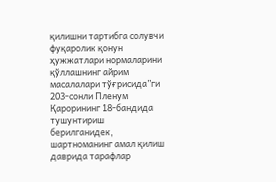қилишни тартибга солувчи фуқаролик қонун ҳужжатлари нормаларини қўллашнинг айрим масалалари тўғрисида”ги 203-сонли Пленум Қарорининг 18-бандида тушунтириш берилганидек, шартноманинг амал қилиш даврида тарафлар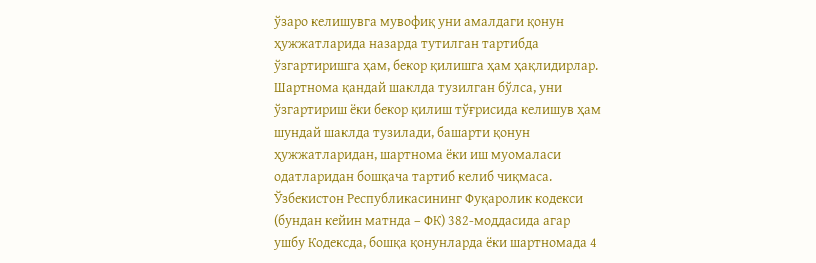ўзаро келишувга мувофиқ уни амалдаги қонун ҳужжатларида назарда тутилган тартибда ўзгартиришга ҳам, бекор қилишга ҳам ҳақлидирлар. Шартнома қандай шаклда тузилган бўлса, уни ўзгартириш ёки бекор қилиш тўғрисида келишув ҳам шундай шаклда тузилади, башарти қонун ҳужжатларидан, шартнома ёки иш муомаласи одатларидан бошқача тартиб келиб чиқмаса. Ўзбекистон Республикасининг Фуқаролик кодекси (бундан кейин матнда – ФК) 382-моддасида агар ушбу Кодексда, бошқа қонунларда ёки шартномада 4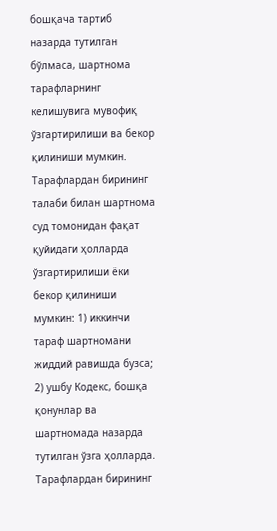бошқача тартиб назарда тутилган бўлмаса, шартнома тарафларнинг келишувига мувофиқ ўзгартирилиши ва бекор қилиниши мумкин. Тарафлардан бирининг талаби билан шартнома суд томонидан фақат қуйидаги ҳолларда ўзгартирилиши ёки бекор қилиниши мумкин: 1) иккинчи тараф шартномани жиддий равишда бузса; 2) ушбу Кодекс, бошқа қонунлар ва шартномада назарда тутилган ўзга ҳолларда. Тарафлардан бирининг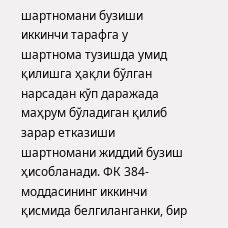шартномани бузиши иккинчи тарафга у шартнома тузишда умид қилишга ҳақли бўлган нарсадан кўп даражада маҳрум бўладиган қилиб зарар етказиши шартномани жиддий бузиш ҳисобланади. ФК 384-моддасининг иккинчи қисмида белгиланганки, бир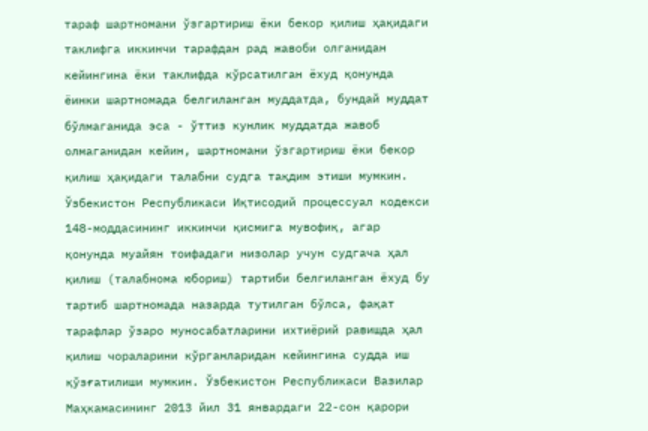тараф шартномани ўзгартириш ёки бекор қилиш ҳақидаги таклифга иккинчи тарафдан рад жавоби олганидан кейингина ёки таклифда кўрсатилган ёхуд қонунда ёинки шартномада белгиланган муддатда, бундай муддат бўлмаганида эса - ўттиз кунлик муддатда жавоб олмаганидан кейин, шартномани ўзгартириш ёки бекор қилиш ҳақидаги талабни судга тақдим этиши мумкин. Ўзбекистон Республикаси Иқтисодий процессуал кодекси 148-моддасининг иккинчи қисмига мувофиқ, агар қонунда муайян тоифадаги низолар учун судгача ҳал қилиш (талабнома юбориш) тартиби белгиланган ёхуд бу тартиб шартномада назарда тутилган бўлса, фақат тарафлар ўзаро муносабатларини ихтиёрий равишда ҳал қилиш чораларини кўрганларидан кейингина судда иш қўзғатилиши мумкин. Ўзбекистон Республикаси Вазилар Маҳкамасининг 2013 йил 31 январдаги 22-сон қарори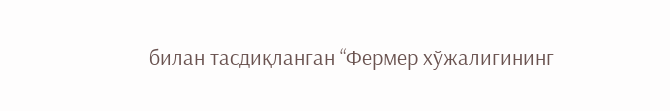билан тасдиқланган “Фермер хўжалигининг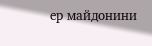ер майдонини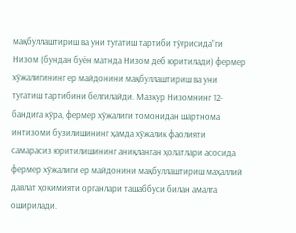мақбуллаштириш ва уни тугатиш тартиби тўғрисида”ги Низом (бундан буён матнда Низом деб юритилади) фермер хўжалигининг ер майдонини мақбуллаштириш ва уни тугатиш тартибини белгилайди. Мазкур Низомнинг 12-бандига кўра, фермер хўжалиги томонидан шартнома интизоми бузилишининг ҳамда хўжалик фаолияти самарасиз юритилишининг аниқланган ҳолатлари асосида фермер хўжалиги ер майдонини мақбуллаштириш маҳаллий давлат ҳокимияти органлари ташаббуси билан амалга оширилади.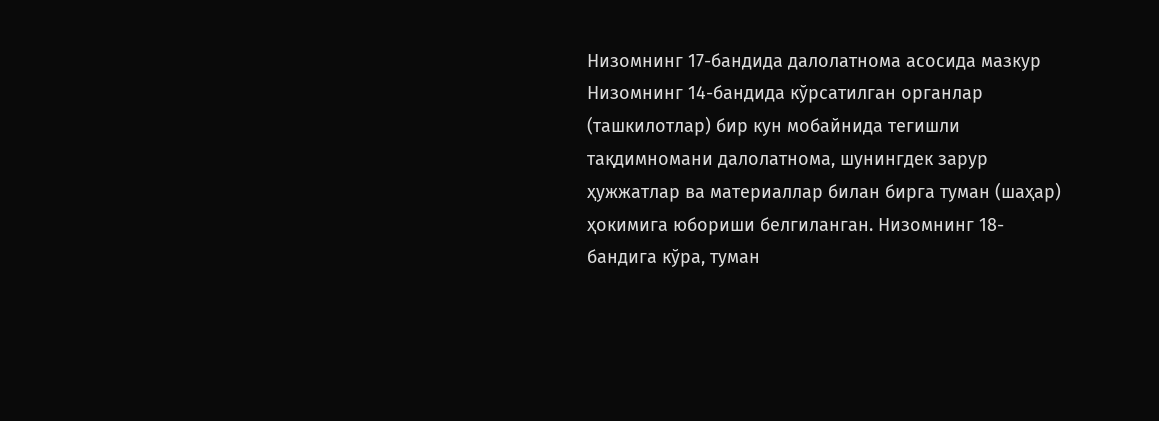Низомнинг 17-бандида далолатнома асосида мазкур Низомнинг 14-бандида кўрсатилган органлар (ташкилотлар) бир кун мобайнида тегишли тақдимномани далолатнома, шунингдек зарур ҳужжатлар ва материаллар билан бирга туман (шаҳар) ҳокимига юбориши белгиланган. Низомнинг 18-бандига кўра, туман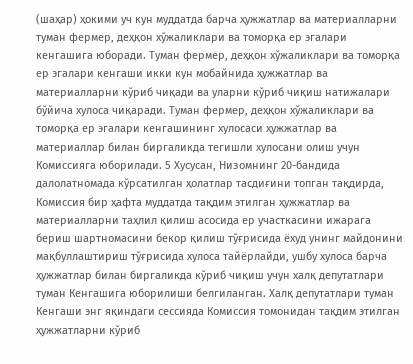(шаҳар) ҳокими уч кун муддатда барча ҳужжатлар ва материалларни туман фермер, деҳқон хўжаликлари ва томорқа ер эгалари кенгашига юборади. Туман фермер, деҳқон хўжаликлари ва томорқа ер эгалари кенгаши икки кун мобайнида ҳужжатлар ва материалларни кўриб чиқади ва уларни кўриб чиқиш натижалари бўйича хулоса чиқаради. Туман фермер, деҳқон хўжаликлари ва томорқа ер эгалари кенгашининг хулосаси ҳужжатлар ва материаллар билан биргаликда тегишли хулосани олиш учун Комиссияга юборилади. 5 Хусусан, Низомнинг 20-бандида далолатномада кўрсатилган ҳолатлар тасдиғини топган тақдирда, Комиссия бир ҳафта муддатда тақдим этилган ҳужжатлар ва материалларни таҳлил қилиш асосида ер участкасини ижарага бериш шартномасини бекор қилиш тўғрисида ёхуд унинг майдонини мақбуллаштириш тўғрисида хулоса тайёрлайди, ушбу хулоса барча ҳужжатлар билан биргаликда кўриб чиқиш учун халқ депутатлари туман Кенгашига юборилиши белгиланган. Халқ депутатлари туман Кенгаши энг яқиндаги сессияда Комиссия томонидан тақдим этилган ҳужжатларни кўриб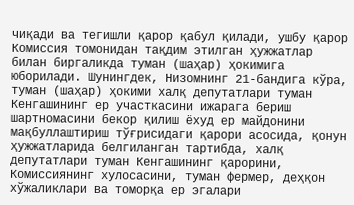чиқади ва тегишли қарор қабул қилади, ушбу қарор Комиссия томонидан тақдим этилган ҳужжатлар билан биргаликда туман (шаҳар) ҳокимига юборилади. Шунингдек, Низомнинг 21-бандига кўра, туман (шаҳар) ҳокими халқ депутатлари туман Кенгашининг ер участкасини ижарага бериш шартномасини бекор қилиш ёхуд ер майдонини мақбуллаштириш тўғрисидаги қарори асосида, қонун ҳужжатларида белгиланган тартибда, халқ депутатлари туман Кенгашининг қарорини, Комиссиянинг хулосасини, туман фермер, деҳқон хўжаликлари ва томорқа ер эгалари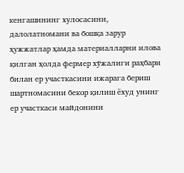кенгашининг хулосасини, далолатномани ва бошқа зарур ҳужжатлар ҳамда материалларни илова қилган ҳолда фермер хўжалиги раҳбари билан ер участкасини ижарага бериш шартномасини бекор қилиш ёхуд унинг ер участкаси майдонини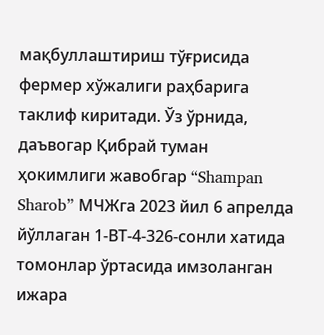мақбуллаштириш тўғрисида фермер хўжалиги раҳбарига таклиф киритади. Ўз ўрнида, даъвогар Қибрай туман ҳокимлиги жавобгар “Shampan Sharob” МЧЖга 2023 йил 6 апрелда йўллаган 1-ВТ-4-326-сонли хатида томонлар ўртасида имзоланган ижара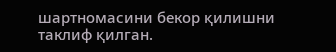шартномасини бекор қилишни таклиф қилган.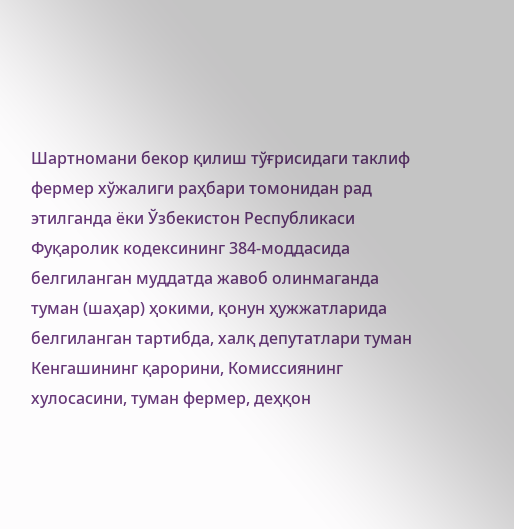Шартномани бекор қилиш тўғрисидаги таклиф фермер хўжалиги раҳбари томонидан рад этилганда ёки Ўзбекистон Республикаси Фуқаролик кодексининг 384-моддасида белгиланган муддатда жавоб олинмаганда туман (шаҳар) ҳокими, қонун ҳужжатларида белгиланган тартибда, халқ депутатлари туман Кенгашининг қарорини, Комиссиянинг хулосасини, туман фермер, деҳқон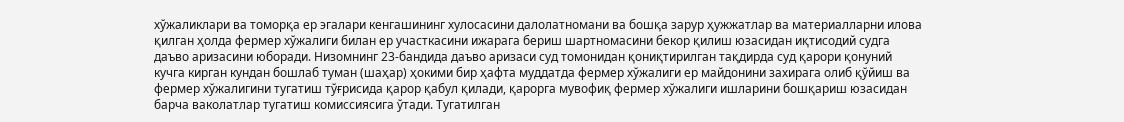хўжаликлари ва томорқа ер эгалари кенгашининг хулосасини далолатномани ва бошқа зарур ҳужжатлар ва материалларни илова қилган ҳолда фермер хўжалиги билан ер участкасини ижарага бериш шартномасини бекор қилиш юзасидан иқтисодий судга даъво аризасини юборади. Низомнинг 23-бандида даъво аризаси суд томонидан қониқтирилган тақдирда суд қарори қонуний кучга кирган кундан бошлаб туман (шаҳар) ҳокими бир ҳафта муддатда фермер хўжалиги ер майдонини захирага олиб қўйиш ва фермер хўжалигини тугатиш тўғрисида қарор қабул қилади, қарорга мувофиқ фермер хўжалиги ишларини бошқариш юзасидан барча ваколатлар тугатиш комиссиясига ўтади. Тугатилган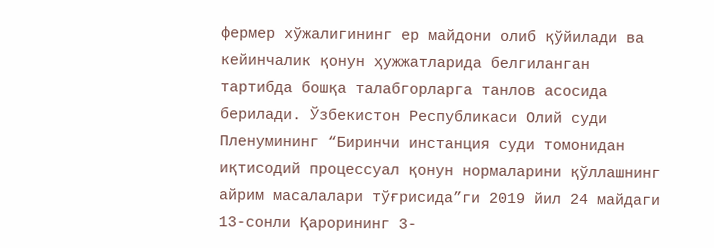фермер хўжалигининг ер майдони олиб қўйилади ва кейинчалик қонун ҳужжатларида белгиланган тартибда бошқа талабгорларга танлов асосида берилади. Ўзбекистон Республикаси Олий суди Пленумининг “Биринчи инстанция суди томонидан иқтисодий процессуал қонун нормаларини қўллашнинг айрим масалалари тўғрисида”ги 2019 йил 24 майдаги 13-сонли Қарорининг 3-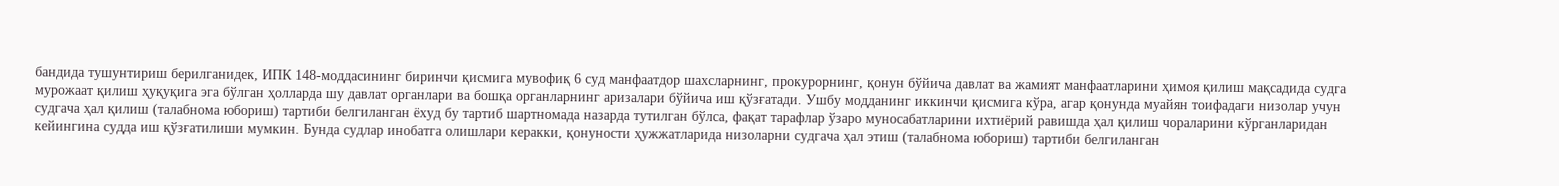бандида тушунтириш берилганидек, ИПК 148-моддасининг биринчи қисмига мувофиқ 6 суд манфаатдор шахсларнинг, прокурорнинг, қонун бўйича давлат ва жамият манфаатларини ҳимоя қилиш мақсадида судга мурожаат қилиш ҳуқуқига эга бўлган ҳолларда шу давлат органлари ва бошқа органларнинг аризалари бўйича иш қўзғатади. Ушбу модданинг иккинчи қисмига кўра, агар қонунда муайян тоифадаги низолар учун судгача ҳал қилиш (талабнома юбориш) тартиби белгиланган ёхуд бу тартиб шартномада назарда тутилган бўлса, фақат тарафлар ўзаро муносабатларини ихтиёрий равишда ҳал қилиш чораларини кўрганларидан кейингина судда иш қўзғатилиши мумкин. Бунда судлар инобатга олишлари керакки, қонуности ҳужжатларида низоларни судгача ҳал этиш (талабнома юбориш) тартиби белгиланган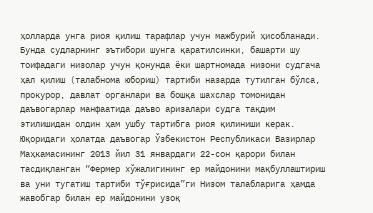ҳолларда унга риоя қилиш тарафлар учун мажбурий ҳисобланади. Бунда судларнинг эътибори шунга қаратилсинки, башарти шу тоифадаги низолар учун қонунда ёки шартномада низони судгача ҳал қилиш (талабнома юбориш) тартиби назарда тутилган бўлса, прокурор, давлат органлари ва бошқа шахслар томонидан даъвогарлар манфаатида даъво аризалари судга тақдим этилишидан олдин ҳам ушбу тартибга риоя қилиниши керак. Юқоридаги ҳолатда даъвогар Ўзбекистон Республикаси Вазирлар Маҳкамасининг 2013 йил 31 январдаги 22-сон қарори билан тасдиқланган “Фермер хўжалигининг ер майдонини мақбуллаштириш ва уни тугатиш тартиби тўғрисида”ги Низом талабларига ҳамда жавобгар билан ер майдонини узоқ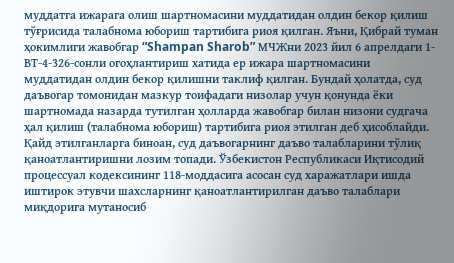муддатга ижарага олиш шартномасини муддатидан олдин бекор қилиш тўғрисида талабнома юбориш тартибига риоя қилган. Яъни, Қибрай туман ҳокимлиги жавобгар “Shampan Sharob” МЧЖни 2023 йил 6 апрелдаги 1-ВТ-4-326-сонли огоҳлантириш хатида ер ижара шартномасини муддатидан олдин бекор қилишни таклиф қилган. Бундай ҳолатда, суд даъвогар томонидан мазкур тоифадаги низолар учун қонунда ёки шартномада назарда тутилган ҳолларда жавобгар билан низони судгача ҳал қилиш (талабнома юбориш) тартибига риоя этилган деб ҳисоблайди. Қайд этилганларга биноан, суд даъвогарнинг даъво талабларини тўлиқ қаноатлантиришни лозим топади. Ўзбекистон Республикаси Иқтисодий процессуал кодексининг 118-моддасига асосан суд харажатлари ишда иштирок этувчи шахсларнинг қаноатлантирилган даъво талаблари миқдорига мутаносиб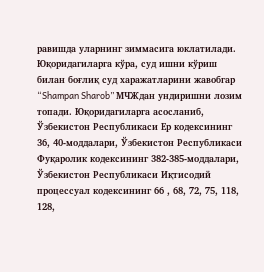равишда уларнинг зиммасига юклатилади. Юқоридагиларга кўра, суд ишни кўриш билан боғлиқ суд харажатларини жавобгар “Shampan Sharob” МЧЖдан ундиришни лозим топади. Юқоридагиларга асосланиб, Ўзбекистон Республикаси Ер кодексининг 36, 40-моддалари, Ўзбекистон Республикаси Фуқаролик кодексининг 382-385-моддалари, Ўзбекистон Республикаси Иқтисодий процессуал кодексининг 66 , 68, 72, 75, 118, 128,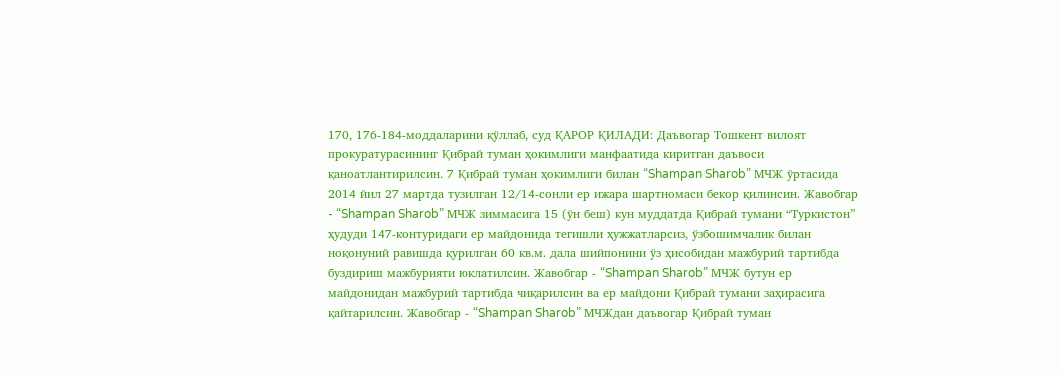170, 176-184-моддаларини қўллаб, суд ҚАРОР ҚИЛАДИ: Даъвогар Тошкент вилоят прокуратурасининг Қибрай туман ҳокимлиги манфаатида киритган даъвоси қаноатлантирилсин. 7 Қибрай туман ҳокимлиги билан “Shampan Sharob” МЧЖ ўртасида 2014 йил 27 мартда тузилган 12/14-сонли ер ижара шартномаси бекор қилинсин. Жавобгар - “Shampan Sharob” МЧЖ зиммасига 15 (ўн беш) кун муддатда Қибрай тумани “Туркистон” ҳудуди 147-контуридаги ер майдонида тегишли ҳужжатларсиз, ўзбошимчалик билан ноқонуний равишда қурилган 60 кв.м. дала шийпонини ўз ҳисобидан мажбурий тартибда буздириш мажбурияти юклатилсин. Жавобгар - “Shampan Sharob” МЧЖ бутун ер майдонидан мажбурий тартибда чиқарилсин ва ер майдони Қибрай тумани заҳирасига қайтарилсин. Жавобгар - “Shampan Sharob” МЧЖдан даъвогар Қибрай туман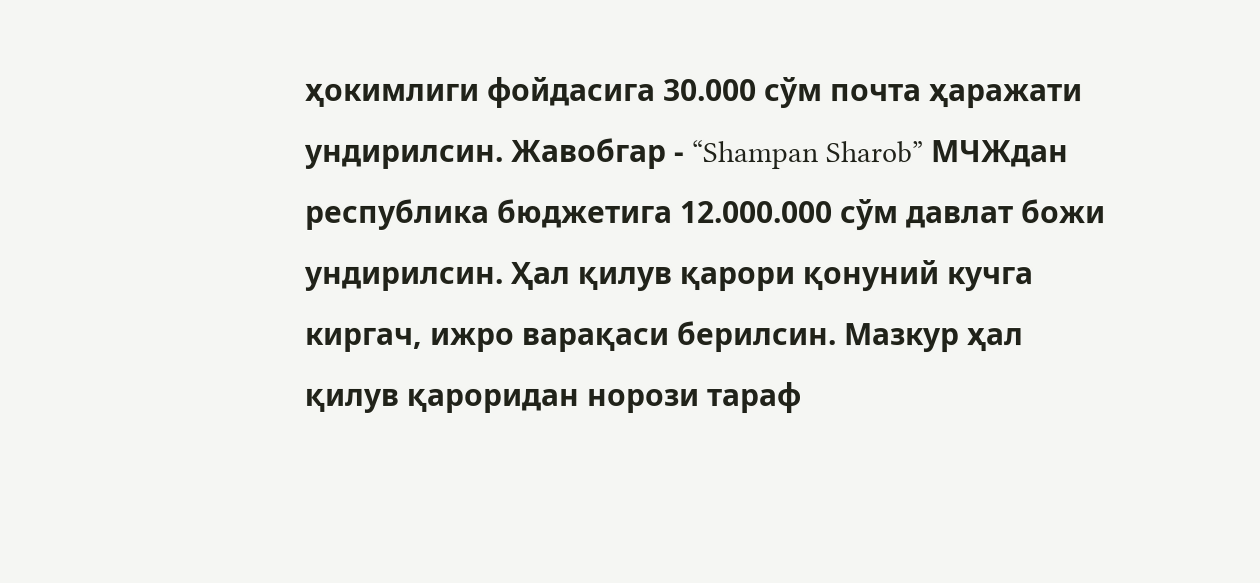ҳокимлиги фойдасига 30.000 сўм почта ҳаражати ундирилсин. Жавобгар - “Shampan Sharob” МЧЖдан республика бюджетига 12.000.000 сўм давлат божи ундирилсин. Ҳал қилув қарори қонуний кучга киргач, ижро варақаси берилсин. Мазкур ҳал қилув қароридан норози тараф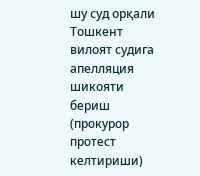шу суд орқали Тошкент вилоят судига апелляция шикояти бериш (прокурор протест келтириши)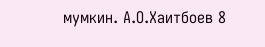мумкин. А.О.Хаитбоев 8